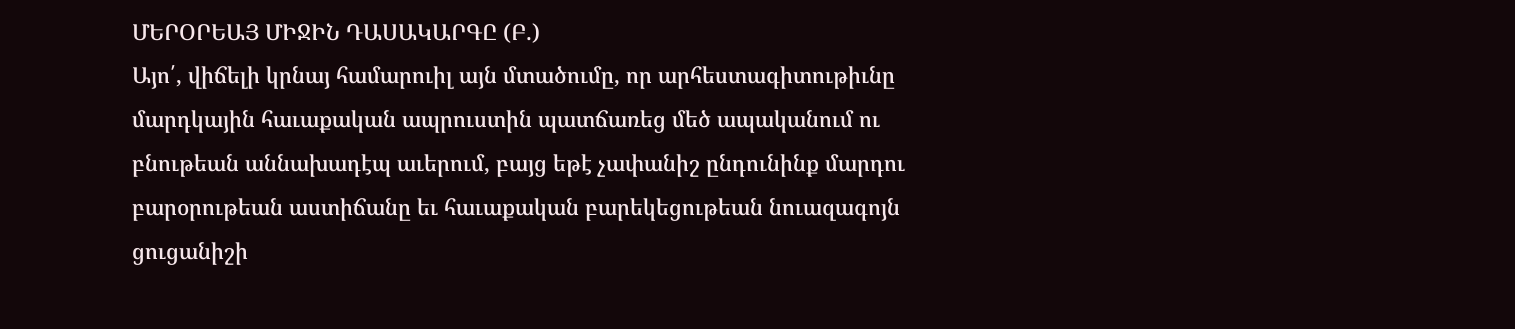ՄԵՐՕՐԵԱՅ ՄԻՋԻՆ ԴԱՍԱԿԱՐԳԸ (Բ.)
Այո՛, վիճելի կրնայ համարուիլ այն մտածումը, որ արհեստագիտութիւնը մարդկային հաւաքական ապրուստին պատճառեց մեծ ապականում ու բնութեան աննախադէպ աւերում, բայց եթէ չափանիշ ընդունինք մարդու բարօրութեան աստիճանը եւ հաւաքական բարեկեցութեան նուազագոյն ցուցանիշի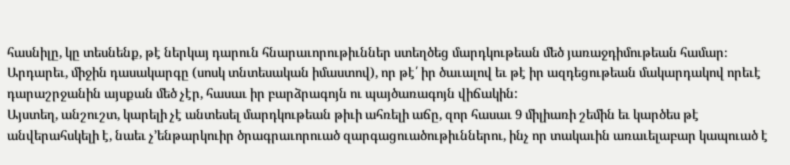հասնիլը, կը տեսնենք, թէ ներկայ դարուն հնարաւորութիւններ ստեղծեց մարդկութեան մեծ յառաջդիմութեան համար։ Արդարեւ, միջին դասակարգը (սոսկ տնտեսական իմաստով), որ թէ՛ իր ծաւալով եւ թէ իր ազդեցութեան մակարդակով որեւէ դարաշրջանին այսքան մեծ չէր, հասաւ իր բարձրագոյն ու պայծառագոյն վիճակին:
Այստեղ, անշուշտ, կարելի չէ անտեսել մարդկութեան թիւի ահռելի աճը, զոր հասաւ 9 միլիառի շեմին եւ կարծես թէ անվերահսկելի է, նաեւ չ՚ենթարկուիր ծրագրաւորուած զարգացուածութիւններու, ինչ որ տակաւին առաւելաբար կապուած է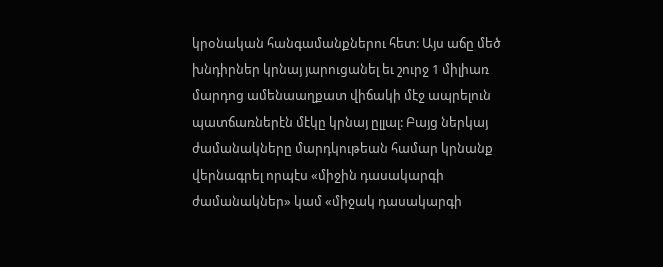կրօնական հանգամանքներու հետ: Այս աճը մեծ խնդիրներ կրնայ յարուցանել եւ շուրջ 1 միլիառ մարդոց ամենաաղքատ վիճակի մէջ ապրելուն պատճառներէն մէկը կրնայ ըլլալ: Բայց ներկայ ժամանակները մարդկութեան համար կրնանք վերնագրել որպէս «միջին դասակարգի ժամանակներ» կամ «միջակ դասակարգի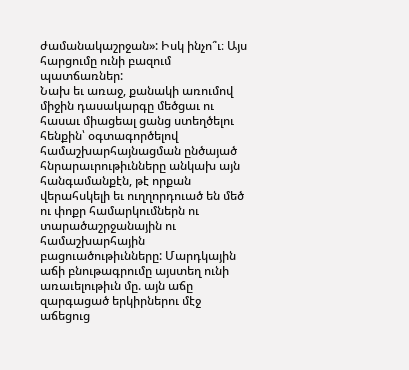ժամանակաշրջան»: Իսկ ինչո՞ւ։ Այս հարցումը ունի բազում պատճառներ:
Նախ եւ առաջ, քանակի առումով միջին դասակարգը մեծցաւ ու հասաւ միացեալ ցանց ստեղծելու հենքին՝ օգտագործելով համաշխարհայնացման ընծայած հնրարաւրութիւնները անկախ այն հանգամանքէն, թէ որքան վերահսկելի եւ ուղղորդուած են մեծ ու փոքր համարկումներն ու տարածաշրջանային ու համաշխարհային բացուածութիւնները: Մարդկային աճի բնութագրումը այստեղ ունի առաւելութիւն մը. այն աճը զարգացած երկիրներու մէջ աճեցուց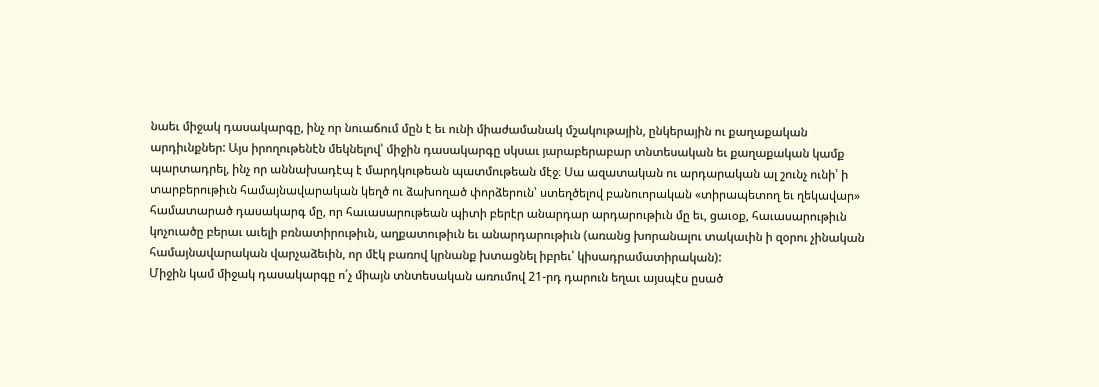նաեւ միջակ դասակարգը, ինչ որ նուաճում մըն է եւ ունի միաժամանակ մշակութային, ընկերային ու քաղաքական արդիւնքներ: Այս իրողութենէն մեկնելով՝ միջին դասակարգը սկսաւ յարաբերաբար տնտեսական եւ քաղաքական կամք պարտադրել, ինչ որ աննախադէպ է մարդկութեան պատմութեան մէջ։ Սա ազատական ու արդարական ալ շունչ ունի՝ ի տարբերութիւն համայնավարական կեղծ ու ձախողած փորձերուն՝ ստեղծելով բանուորական «տիրապետող եւ ղեկավար» համատարած դասակարգ մը, որ հաւասարութեան պիտի բերէր անարդար արդարութիւն մը եւ, ցաւօք, հաւասարութիւն կոչուածը բերաւ աւելի բռնատիրութիւն, աղքատութիւն եւ անարդարութիւն (առանց խորանալու տակաւին ի զօրու չինական համայնավարական վարչաձեւին, որ մէկ բառով կրնանք խտացնել իբրեւ՝ կիսադրամատիրական):
Միջին կամ միջակ դասակարգը ո՛չ միայն տնտեսական առումով 21-րդ դարուն եղաւ այսպէս ըսած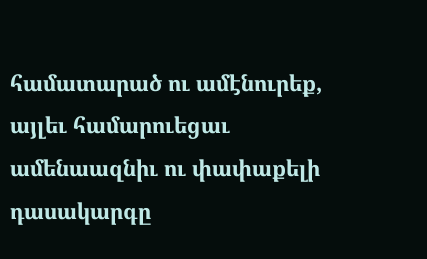համատարած ու ամէնուրեք, այլեւ համարուեցաւ ամենաազնիւ ու փափաքելի դասակարգը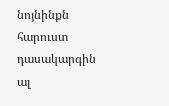նոյնինքն հարուստ դասակարգին ալ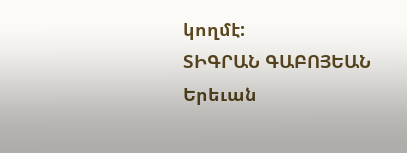կողմէ:
ՏԻԳՐԱՆ ԳԱԲՈՅԵԱՆ
Երեւան